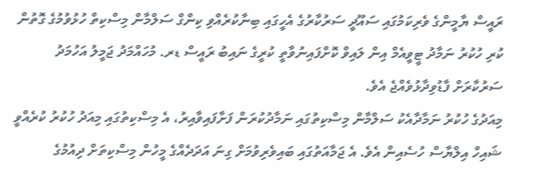ރައީސް ޔާމީންގެ ވެރިކަމުގައި ސައޫދީ ސަރުކާރުގެ އެހީގައި ބިނާކުރެއްވި ކިންގް ސަލްމާން މިސްކިތް ހުޅުވުމުގެ ގޮތުން ކުރި ހުކުރު ނަމާދު ޓީވީއެމް އިން ލައިވް ކޮށްފައިނުވާތީ ކުރީގެ ނައިބު ރައީސް ޑރ. މުހައްމަދު ޖަމީލު އަހުމަދު ސަރުކާރަށް ފާޑުވިދާޅުވެއްޖެ އެވެ.
މިއަދުގެ ހުކުރު ނަމާދާއެކު ސަލްމާން މިސްކިތުގައި ނަމާދުކުރަން ފަށާފައިވާއިރު، އެ މިސްކިތުގައި މިއަދު ހުކުރު ކުރެއްވީ ޝައިހް އިލްޔާސް ހުސެއިން އެވެ. އެ ޖަމާއަތުގައި ބައިވެރިވުމަށް ގިނަ އަދަދެއްގެ މީހުން މިސްކިތަށް ދިއުމުގެ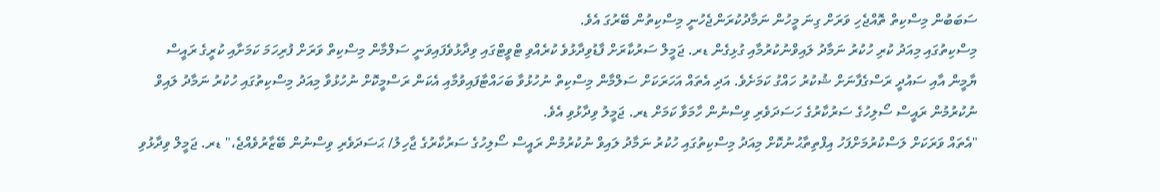ސަބަބުން މިސްކިތް ތޮއްޖެހި ވަރަށް ގިނަ މީހުން ނަމާދުކުރަންޖެހުނީ މިސްކިތުން ބޭރުގަ އެވެ.
މިސްކިތުގައި މިއަދު ކުރި ހުކުރު ނަމާދު ލައިވްނުކުރުމާއި ގުޅިގެން ޑރ. ޖަމީލް ސަރުކާރަށް ފާޑުވިދާޅުވެ ކުރެއްވި ޓްވީޓްގައި ވިދާޅުވެފައިވަނީ ސަލްމާން މިސްކިތް ވަރަށް ފުރިހަމަ ކަމަށާއި ކުރީގެ ރައީސް ޔާމީން އާއި ސައުދީ ރަސްގެފާނަށް ޝުކުރު ހައްގު ކަމަށެވެ. އަދި އެތައް އަހަރަކަށް ސަލްމާން މިސްކިތް ނުހުޅުވާ ބަހައްޓާފައިވުމާއި އެކަން ރަސްމީކޮށް ނުހުޅުވާ މިއަދު މިސްކިތުގައި ހުކުރު ނަމާދު ލައިވް ނުކުރުމުން ރައީސް ސޯލިހުގެ ސަރުކާރުގެ ހަސަދަވެރި ވިސްނުން ހާމަވާ ކަމަށް ޑރ. ޖަމީލު ވިދާޅުވި އެވެ.
"އެތައް ވަރަކަށް ލަސްކުރުމަށްފަހު އިފްތިތާޙުނުކޮށް މިއަދު މިސްކިތުގައި ހުކުރު ނަމާދު ލައިވް ނުކުރުމުން ރައީސް ސޯލިހުގެ ސަރުކާރުގެ ޖާހިލު/ ޙަސަދަވެރި ވިސްނުން ބޭޒާރުވެއްޖެ،" ޑރ. ޖަމީލް ވިދާޅުވި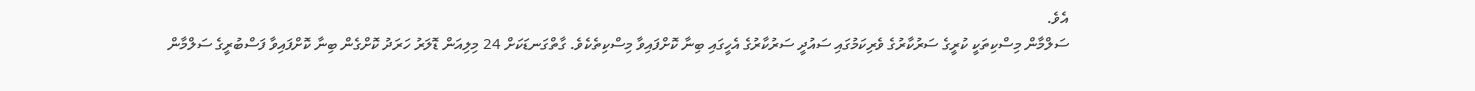އެވެ.
ސަލްމާން މިސްކިތަކީ ކުރީގެ ސަރުކާރުގެ ވެރިކަމުގައި ސައުދީ ސަރުކާރުގެ އެހީގައި ބިނާ ކޮށްފައިވާ މިސްކިތެކެވެ. ގާތްގަނޑަކަށް 24 މިލިއަން ޑޮލަރު ހަރަދު ކޮށްގެން ބިނާ ކޮށްފައިވާ ފަސްބުރީގެ ސަލްމާން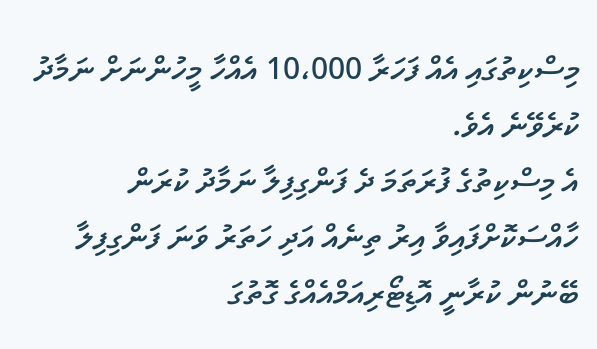މިސްކިތުގައި އެއް ފަހަރާ 10،000 އެއްހާ މީހުންނަށް ނަމާދު ކުރެވޭނެ އެވެ.
އެ މިސްކިތުގެ ފުރަތަމަ ދެ ފަންގިފިލާ ނަމާދު ކުރަން ހާއްސަކޮށްފައިވާ އިރު ތިނެއް އަދި ހަތަރު ވަނަ ފަންގިފިލާ ބޭނުން ކުރާނީ އޮޑިޓޯރިއަމްއެއްގެ ގޮތުގަ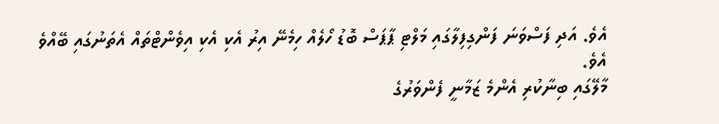އެވެ. އަދި ފަސްވަނަ ފަންގިފިލާގައި މަލްޓި ޕާޕަސް ބޮޑު ހޯލެއް ހިމެނޭ އިރު އެކި އެކި އިވެންޓްތައް އެތަނުގައި ބޭއްވެ އެވެ.
މާލޭގައި ބިނާކުރި އެންމެ ޒަމާނީ ފެންވަރުގެ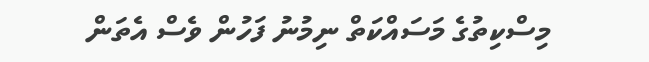މިސްކިތުގެ މަސައްކަތް ނިމުނު ފަހުން ވެސް އެތަން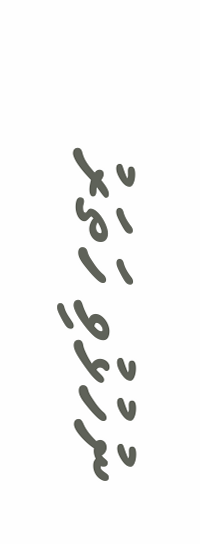ނުހުޅުވި ހަތަރު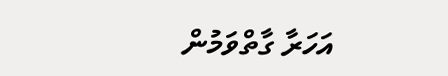އަހަރާ ގާތްވަމުން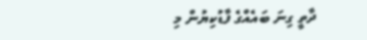ދާތީ ގިނަ ބައެއްގެ ފާޑުކިޔުން މި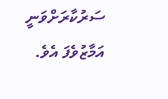ސަރުކާރަށްވަނީ އަމާޒުވެފަ އެވެ.